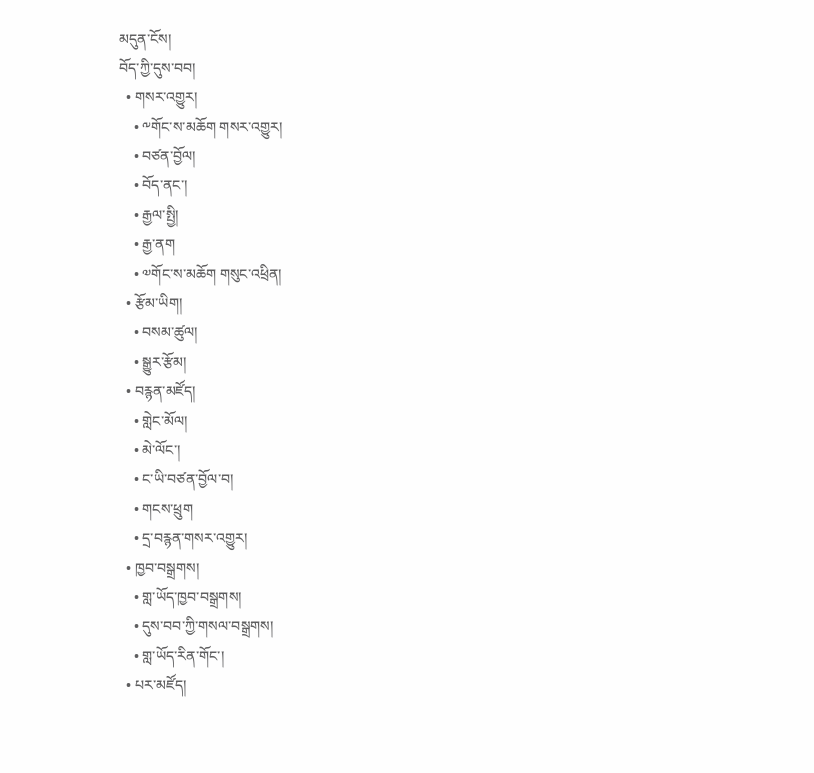མདུན་ངོས།
བོད་ཀྱི་དུས་བབ།
  • གསར་འགྱུར།
    • ༸གོང་ས་མཆོག གསར་འགྱུར།
    • བཙན་བྱོལ།
    • བོད་ནང་།
    • རྒྱལ་སྤྱི།
    • རྒྱ་ནག
    • ༧གོང་ས་མཆོག གསུང་འཕྲིན།
  • རྩོམ་ཡིག།
    • བསམ་ཚུལ།
    • སྒྱུར་རྩོམ།
  • བརྙན་མཛོད།
    • གླེང་མོལ།
    • མེ་ལོང་།
    • ང་ཡི་བཙན་བྱོལ་བ།
    • གངས་ཕྲུག
    • དྲ་བརྙན་གསར་འགྱུར།
  • ཁྱབ་བསྒྲགས།
    • གླ་ཡོད་ཁྱབ་བསྒྲགས།
    • དུས་བབ་ཀྱི་གསལ་བསྒྲགས།
    • གླ་ཡོད་རིན་གོང་།
  • པར་མཛོད།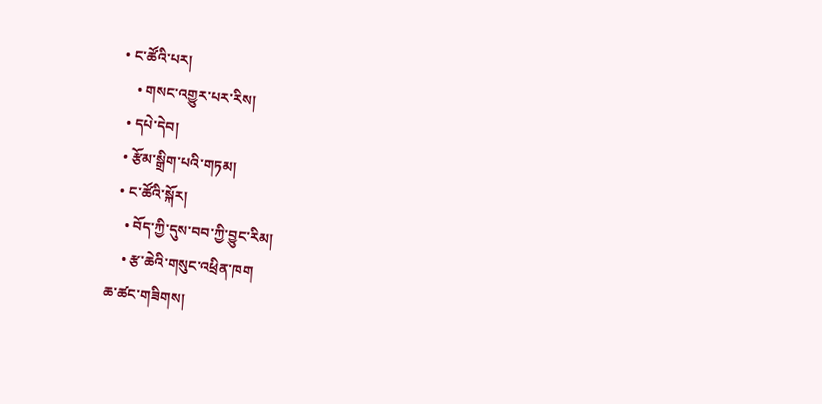• ང་ཚོའི་པར།
    • གསང་འགྱུར་པར་རིས།
  • དཔེ་དེབ།
  • རྩོམ་སྒྲིག་པའི་གཏམ།
  • ང་ཚོའི་སྐོར།
    • བོད་ཀྱི་དུས་བབ་ཀྱི་བྱུང་རིམ།
    • རྩ་ཆེའི་གསུང་འཕྲིན་ཁག
ཆ་ཚང་གཟིགས།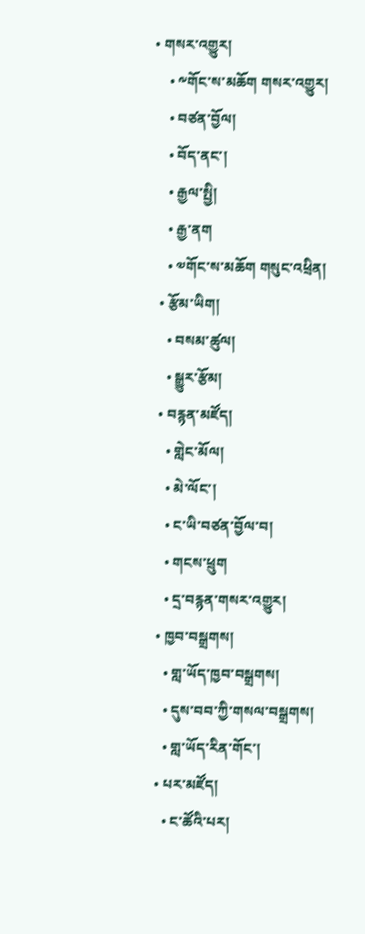• གསར་འགྱུར།
    • ༸གོང་ས་མཆོག གསར་འགྱུར།
    • བཙན་བྱོལ།
    • བོད་ནང་།
    • རྒྱལ་སྤྱི།
    • རྒྱ་ནག
    • ༧གོང་ས་མཆོག གསུང་འཕྲིན།
  • རྩོམ་ཡིག།
    • བསམ་ཚུལ།
    • སྒྱུར་རྩོམ།
  • བརྙན་མཛོད།
    • གླེང་མོལ།
    • མེ་ལོང་།
    • ང་ཡི་བཙན་བྱོལ་བ།
    • གངས་ཕྲུག
    • དྲ་བརྙན་གསར་འགྱུར།
  • ཁྱབ་བསྒྲགས།
    • གླ་ཡོད་ཁྱབ་བསྒྲགས།
    • དུས་བབ་ཀྱི་གསལ་བསྒྲགས།
    • གླ་ཡོད་རིན་གོང་།
  • པར་མཛོད།
    • ང་ཚོའི་པར།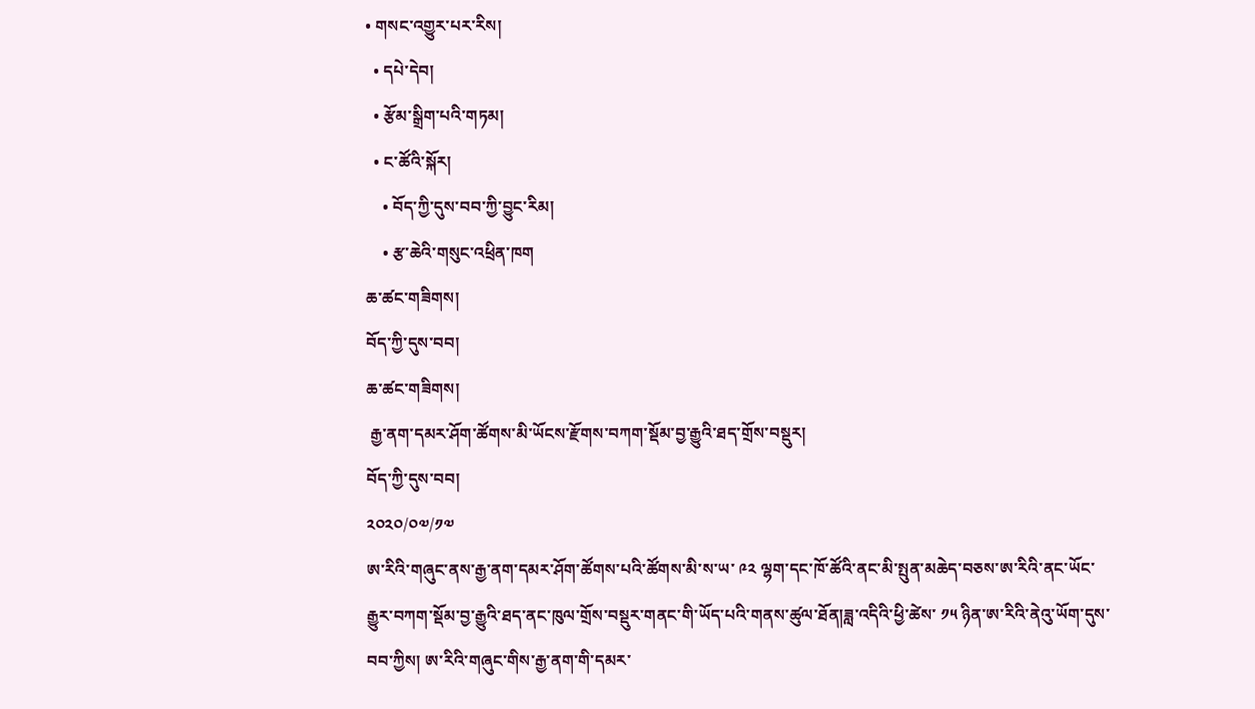• གསང་འགྱུར་པར་རིས།
  • དཔེ་དེབ།
  • རྩོམ་སྒྲིག་པའི་གཏམ།
  • ང་ཚོའི་སྐོར།
    • བོད་ཀྱི་དུས་བབ་ཀྱི་བྱུང་རིམ།
    • རྩ་ཆེའི་གསུང་འཕྲིན་ཁག
ཆ་ཚང་གཟིགས།
བོད་ཀྱི་དུས་བབ།
ཆ་ཚང་གཟིགས།
 རྒྱ་ནག་དམར་ཤོག་ཚོགས་མི་ཡོངས་རྫོགས་བཀག་སྡོམ་བྱ་རྒྱུའི་ཐད་གྲོས་བསྡུར།
བོད་ཀྱི་དུས་བབ།
༢༠༢༠/༠༧/༡༧
ཨ་རིའི་གཞུང་ནས་རྒྱ་ནག་དམར་ཤོག་ཚོགས་པའི་ཚོགས་མི་ས་ཡ་ ༩༢ ལྷག་དང་ཁོ་ཚོའི་ནང་མི་སྤུན་མཆེད་བཅས་ཨ་རིའི་ནང་ཡོང་རྒྱུར་བཀག་སྡོམ་བྱ་རྒྱུའི་ཐད་ནང་ཁུལ་གྲོས་བསྡུར་གནང་གི་ཡོད་པའི་གནས་ཚུལ་ཐོན།ཟླ་འདིའི་ཕྱི་ཚེས་ ༡༥ ཉིན་ཨ་རིའི་ནེའུ་ཡོག་དུས་བབ་ཀྱིས། ཨ་རིའི་གཞུང་གིས་རྒྱ་ནག་གི་དམར་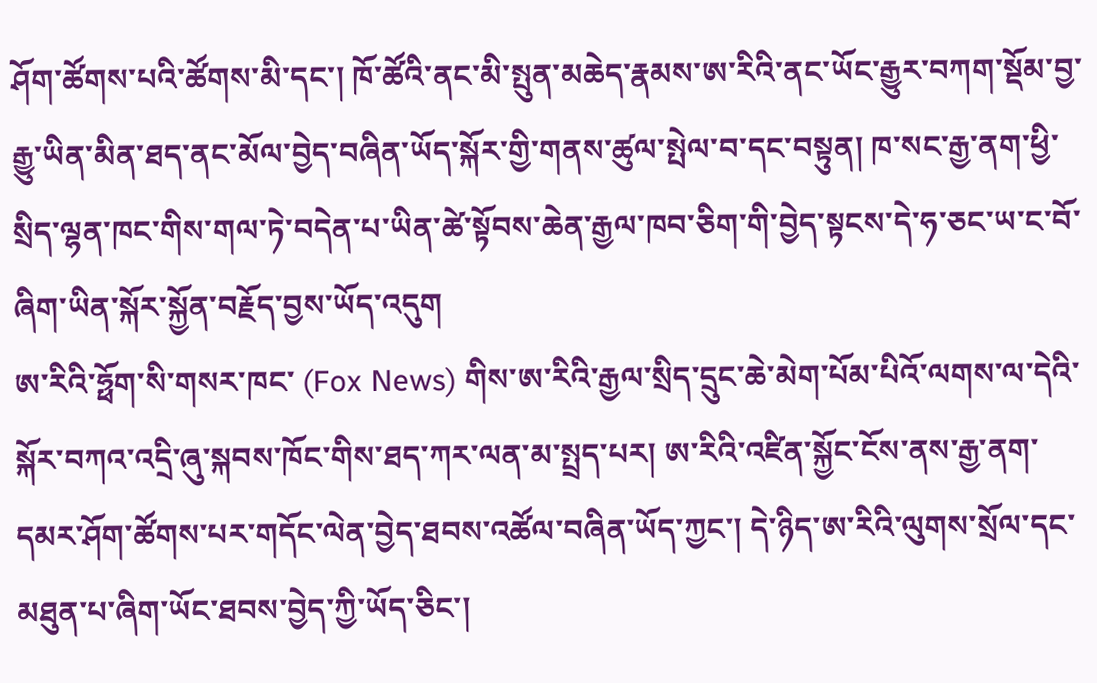ཤོག་ཚོགས་པའི་ཚོགས་མི་དང་། ཁོ་ཚོའི་ནང་མི་སྤུན་མཆེད་རྣམས་ཨ་རིའི་ནང་ཡོང་རྒྱུར་བཀག་སྡོམ་བྱ་རྒྱུ་ཡིན་མིན་ཐད་ནང་མོལ་བྱེད་བཞིན་ཡོད་སྐོར་གྱི་གནས་ཚུལ་སྤེལ་བ་དང་བསྟུན། ཁ་སང་རྒྱ་ནག་ཕྱི་སྲིད་ལྷན་ཁང་གིས་གལ་ཏེ་བདེན་པ་ཡིན་ཚེ་སྟོབས་ཆེན་རྒྱལ་ཁབ་ཅིག་གི་བྱེད་སྟངས་དེ་ཧ་ཅང་ཡ་ང་བོ་ཞིག་ཡིན་སྐོར་སྐྱོན་བརྗོད་བྱས་ཡོད་འདུག
ཨ་རིའི་ཧྥོག་སི་གསར་ཁང་ (Fox News) གིས་ཨ་རིའི་རྒྱལ་སྲིད་དྲུང་ཆེ་མེག་པོམ་པིའོ་ལགས་ལ་དེའི་སྐོར་བཀའ་འདྲི་ཞུ་སྐབས་ཁོང་གིས་ཐད་ཀར་ལན་མ་སྤྲད་པར། ཨ་རིའི་འཛིན་སྐྱོང་ངོས་ནས་རྒྱ་ནག་དམར་ཤོག་ཚོགས་པར་གདོང་ལེན་བྱེད་ཐབས་འཚོལ་བཞིན་ཡོད་ཀྱང་། དེ་ཉིད་ཨ་རིའི་ལུགས་སྲོལ་དང་མཐུན་པ་ཞིག་ཡོང་ཐབས་བྱེད་ཀྱི་ཡོད་ཅིང་།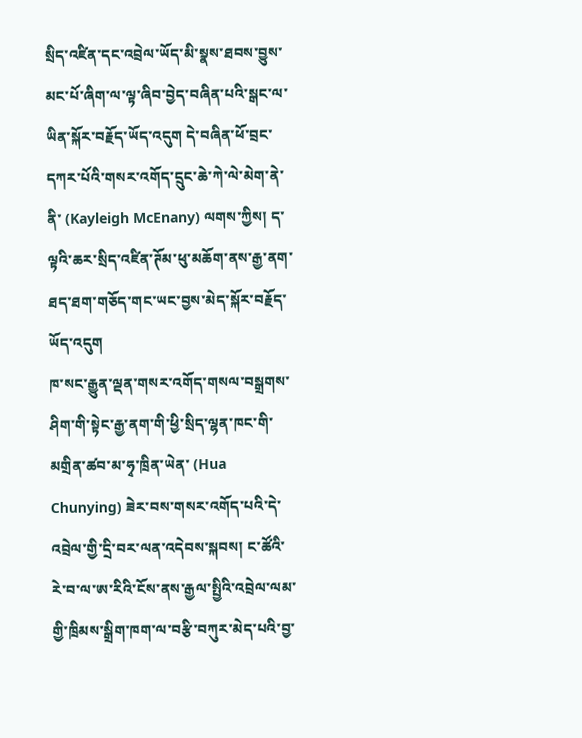སྲིད་འཛིན་དང་འབྲེལ་ཡོད་མི་སྣས་ཐབས་བྱུས་མང་པོ་ཞིག་ལ་ལྟ་ཞིབ་བྱེད་བཞིན་པའི་སྒང་ལ་ཡིན་སྐོར་བརྗོད་ཡོད་འདུག དེ་བཞིན་ཕོ་བྲང་དཀར་པོའི་གསར་འགོད་དྲུང་ཆེ་ཀེ་ལེ་མེག་ནེ་ནི་ (Kayleigh McEnany) ལགས་ཀྱིས། ད་ལྟའི་ཆར་སྲིད་འཛིན་ཊོམ་ཕུ་མཆོག་ནས་རྒྱ་ནག་ཐད་ཐག་གཅོད་གང་ཡང་བྱས་མེད་སྐོར་བརྗོད་ཡོད་འདུག
ཁ་སང་རྒྱུན་ལྡན་གསར་འགོད་གསལ་བསྒྲགས་ཤིག་གི་སྟེང་རྒྱ་ནག་གི་ཕྱི་སྲིད་ལྷན་ཁང་གི་མགྲིན་ཚབ་མ་ཧྭ་ཁྲིན་ཡེན་ (Hua Chunying) ཟེར་བས་གསར་འགོད་པའི་དེ་འབྲེལ་གྱི་དྲི་བར་ལན་འདེབས་སྐབས། ང་ཚོའི་རེ་བ་ལ་ཨ་རིའི་ངོས་ནས་རྒྱལ་སྤྱིའི་འབྲེལ་ལམ་གྱི་ཁྲིམས་སྒྲིག་ཁག་ལ་བརྩི་བཀུར་མེད་པའི་བྱ་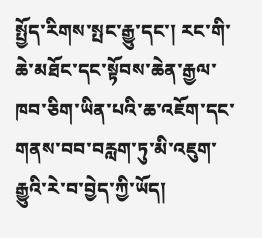སྤྱོད་རིགས་སྤང་རྒྱུ་དང་། རང་གི་ཆེ་མཐོང་དང་སྟོབས་ཆེན་རྒྱལ་ཁབ་ཅིག་ཡིན་པའི་ཆ་འཇོག་དང་གནས་བབ་བརླག་ཏུ་མི་འཇུག་རྒྱུའི་རེ་བ་བྱེད་ཀྱི་ཡོད།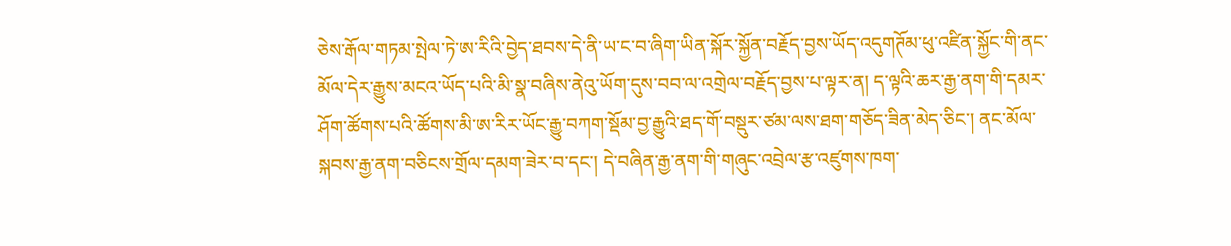ཅེས་རྒོལ་གཏམ་སྤེལ་ཏེ་ཨ་རིའི་བྱེད་ཐབས་དེ་ནི་ཡ་ང་བ་ཞིག་ཡིན་སྐོར་སྐྱོན་བརྗོད་བྱས་ཡོད་འདུགཊོམ་ཕུ་འཛིན་སྐྱོང་གི་ནང་མོལ་དེར་རྒྱུས་མངའ་ཡོད་པའི་མི་སྣ་བཞིས་ནེའུ་ཡོག་དུས་བབ་ལ་འགྲེལ་བརྗོད་བྱས་པ་ལྟར་ན། ད་ལྟའི་ཆར་རྒྱ་ནག་གི་དམར་ཤོག་ཚོགས་པའི་ཚོགས་མི་ཨ་རིར་ཡོང་རྒྱུ་བཀག་སྡོམ་བྱ་རྒྱུའི་ཐད་གོ་བསྡུར་ཙམ་ལས་ཐག་གཅོད་ཟིན་མེད་ཅིང་། ནང་མོལ་སྐབས་རྒྱ་ནག་བཅིངས་གྲོལ་དམག་ཟེར་བ་དང་། དེ་བཞིན་རྒྱ་ནག་གི་གཞུང་འབྲེལ་རྩ་འཛུགས་ཁག་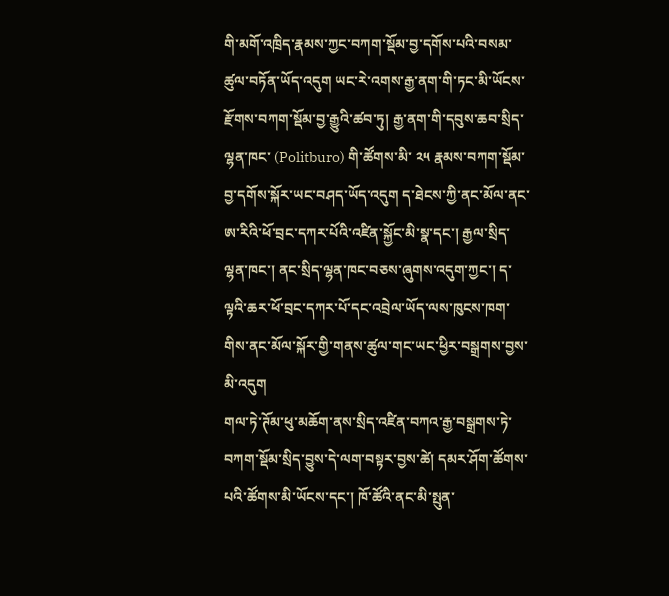གི་མགོ་འཁྲིད་རྣམས་ཀྱང་བཀག་སྡོམ་བྱ་དགོས་པའི་བསམ་ཚུལ་བཏོན་ཡོད་འདུག ཡང་རེ་འགས་རྒྱ་ནག་གི་ཏང་མི་ཡོངས་རྫོགས་བཀག་སྡོམ་བྱ་རྒྱུའི་ཚབ་ཏུ། རྒྱ་ནག་གི་དབུས་ཆབ་སྲིད་ལྷན་ཁང་ (Politburo) གི་ཚོགས་མི་ ༢༥ རྣམས་བཀག་སྡོམ་བྱ་དགོས་སྐོར་ཡང་བཤད་ཡོད་འདུག ད་ཐེངས་ཀྱི་ནང་མོལ་ནང་ཨ་རིའི་ཕོ་བྲང་དཀར་པོའི་འཛིན་སྐྱོང་མི་སྣ་དང་། རྒྱལ་སྲིད་ལྷན་ཁང་། ནང་སྲིད་ལྷན་ཁང་བཅས་ཞུགས་འདུག་ཀྱང་། ད་ལྟའི་ཆར་ཕོ་བྲང་དཀར་པོ་དང་འབྲེལ་ཡོད་ལས་ཁུངས་ཁག་གིས་ནང་མོལ་སྐོར་གྱི་གནས་ཚུལ་གང་ཡང་ཕྱིར་བསྒྲགས་བྱས་མི་འདུག
གལ་ཏེ་ཊོམ་ཕུ་མཆོག་ནས་སྲིད་འཛིན་བཀའ་རྒྱ་བསྒྲགས་ཏེ་བཀག་སྡོམ་སྲིད་བྱུས་དེ་ལག་བསྟར་བྱས་ཚེ། དམར་ཤོག་ཚོགས་པའི་ཚོགས་མི་ཡོངས་དང་། ཁོ་ཚོའི་ནང་མི་སྤུན་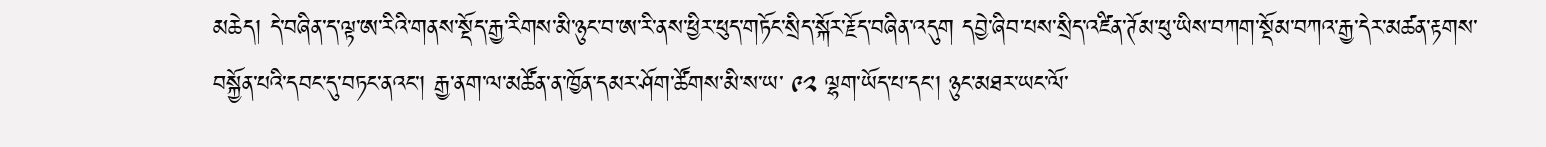མཆེད། དེ་བཞིན་ད་ལྟ་ཨ་རིའི་གནས་སྡོད་རྒྱ་རིགས་མི་ཉུང་བ་ཨ་རི་ནས་ཕྱིར་ཕུད་གཏོང་སྲིད་སྐོར་རྗོད་བཞིན་འདུག དབྱེ་ཞིབ་པས་སྲིད་འཛིན་ཊོམ་ཕུ་ཡིས་བཀག་སྡོམ་བཀའ་རྒྱ་དེར་མཚན་རྟགས་བསྐྱོན་པའི་དབང་དུ་བཏང་ནའང་། རྒྱ་ནག་ལ་མཚོན་ན་ཁྱོན་དམར་ཤོག་ཚོགས་མི་ས་ཡ་ ༩༢ ལྷག་ཡོད་པ་དང་། ཉུང་མཐར་ཡང་ལོ་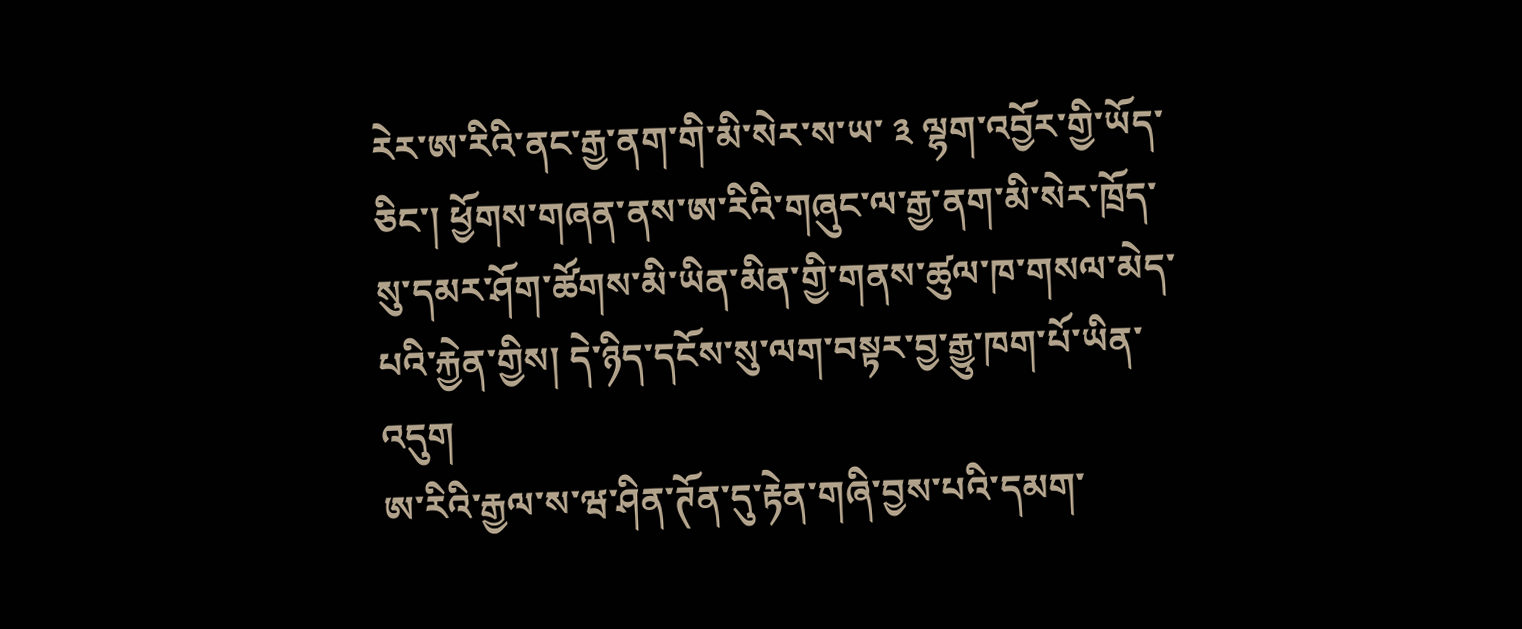རེར་ཨ་རིའི་ནང་རྒྱ་ནག་གི་མི་སེར་ས་ཡ་ ༣ ལྷག་འབྱོར་གྱི་ཡོད་ཅིང་། ཕྱོགས་གཞན་ནས་ཨ་རིའི་གཞུང་ལ་རྒྱ་ནག་མི་སེར་ཁྲོད་སུ་དམར་ཤོག་ཚོགས་མི་ཡིན་མིན་གྱི་གནས་ཚུལ་ཁ་གསལ་མེད་པའི་རྐྱེན་གྱིས། དེ་ཉིད་དངོས་སུ་ལག་བསྟར་བྱ་རྒྱུ་ཁག་པོ་ཡིན་འདུག
ཨ་རིའི་རྒྱལ་ས་ཝ་ཤིན་ཊོན་དུ་རྟེན་གཞི་བྱས་པའི་དམག་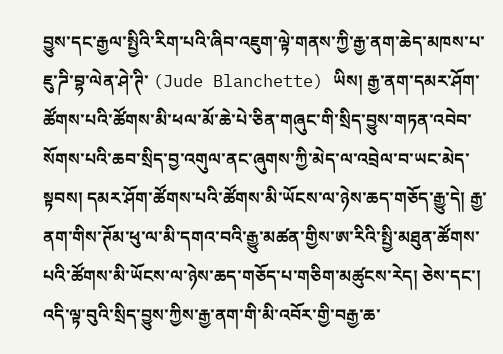བྱུས་དང་རྒྱལ་སྤྱིའི་རིག་པའི་ཞིབ་འཇུག་ལྟེ་གནས་ཀྱི་རྒྱ་ནག་ཆེད་མཁས་པ་ཇུ་ཌི་བྷ་ལེན་ཤེ་ཊི་ (Jude Blanchette) ཡིས། རྒྱ་ནག་དམར་ཤོག་ཚོགས་པའི་ཚོགས་མི་ཕལ་མོ་ཆེ་པེ་ཅིན་གཞུང་གི་སྲིད་བྱུས་གཏན་འབེབ་སོགས་པའི་ཆབ་སྲིད་བྱ་འགུལ་ནང་ཞུགས་ཀྱི་མེད་ལ་འབྲེལ་བ་ཡང་མེད་སྟབས། དམར་ཤོག་ཚོགས་པའི་ཚོགས་མི་ཡོངས་ལ་ཉེས་ཆད་གཅོད་རྒྱུ་དེ། རྒྱ་ནག་གིས་ཊོམ་ཕུ་ལ་མི་དགའ་བའི་རྒྱུ་མཚན་གྱིས་ཨ་རིའི་སྤྱི་མཐུན་ཚོགས་པའི་ཚོགས་མི་ཡོངས་ལ་ཉེས་ཆད་གཅོད་པ་གཅིག་མཚུངས་རེད། ཅེས་དང་། འདི་ལྟ་བུའི་སྲིད་བྱུས་ཀྱིས་རྒྱ་ནག་གི་མི་འབོར་གྱི་བརྒྱ་ཆ་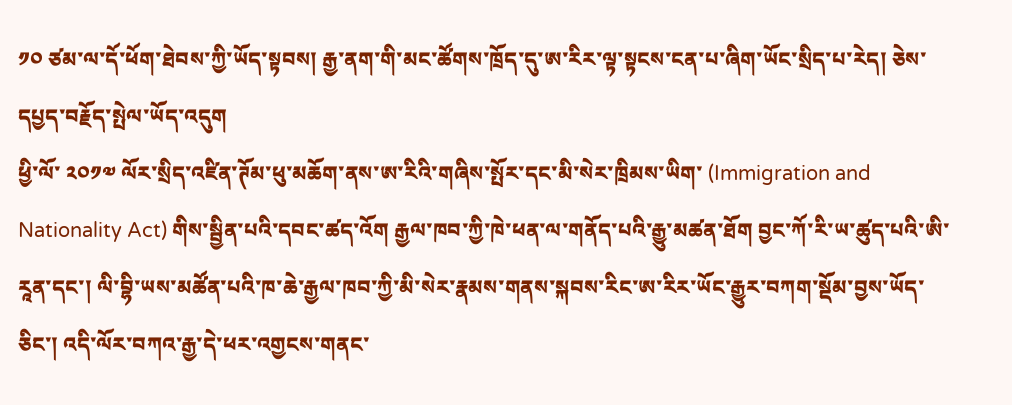༡༠ ཙམ་ལ་དོ་ཕོག་ཐེབས་ཀྱི་ཡོད་སྟབས། རྒྱ་ནག་གི་མང་ཚོགས་ཁྲོད་དུ་ཨ་རིར་ལྟ་སྟངས་ངན་པ་ཞིག་ཡོང་སྲིད་པ་རེད། ཅེས་དཔྱད་བརྗོད་སྤེལ་ཡོད་འདུག
ཕྱི་ལོ་ ༢༠༡༧ ལོར་སྲིད་འཛིན་ཊོམ་ཕུ་མཆོག་ནས་ཨ་རིའི་གཞིས་སྤོར་དང་མི་སེར་ཁྲིམས་ཡིག་ (Immigration and Nationality Act) གིས་སྦྱིན་པའི་དབང་ཚད་འོག རྒྱལ་ཁབ་ཀྱི་ཁེ་ཕན་ལ་གནོད་པའི་རྒྱུ་མཚན་ཐོག བྱང་ཀོ་རི་ཡ་ཚུད་པའི་ཨི་རཱན་དང་། ལི་བྷི་ཡས་མཚོན་པའི་ཁ་ཆེ་རྒྱལ་ཁབ་ཀྱི་མི་སེར་རྣམས་གནས་སྐབས་རིང་ཨ་རིར་ཡོང་རྒྱུར་བཀག་སྡོམ་བྱས་ཡོད་ཅིང་། འདི་ལོར་བཀའ་རྒྱ་དེ་ཕར་འགྱངས་གནང་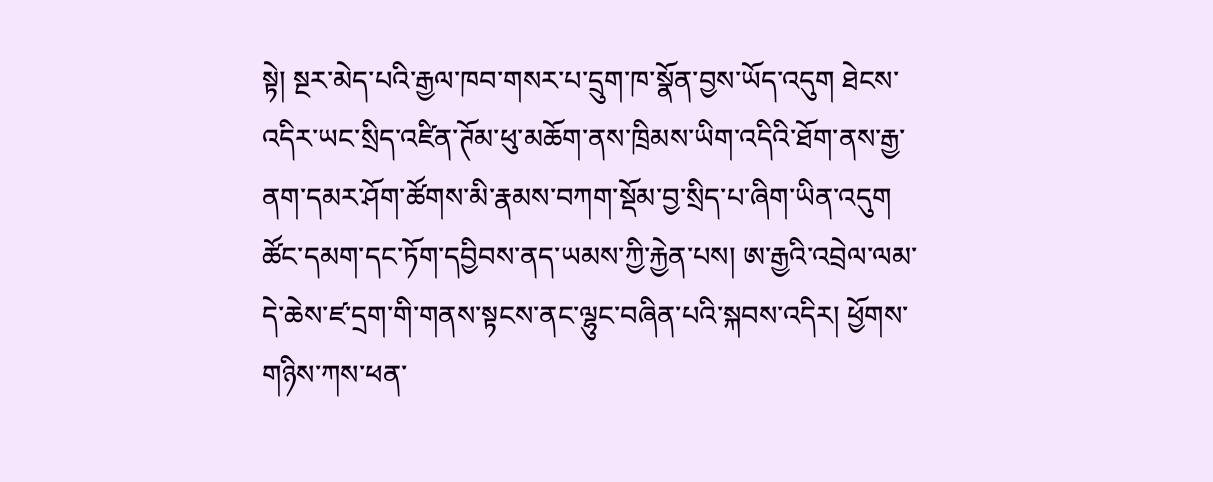སྟེ། སྔར་མེད་པའི་རྒྱལ་ཁབ་གསར་པ་དྲུག་ཁ་སྣོན་བྱས་ཡོད་འདུག ཐེངས་འདིར་ཡང་སྲིད་འཛིན་ཊོམ་ཕུ་མཆོག་ནས་ཁྲིམས་ཡིག་འདིའི་ཐོག་ནས་རྒྱ་ནག་དམར་ཤོག་ཚོགས་མི་རྣམས་བཀག་སྡོམ་བྱ་སྲིད་པ་ཞིག་ཡིན་འདུག
ཚོང་དམག་དང་ཏོག་དབྱིབས་ནད་ཡམས་ཀྱི་རྐྱེན་པས། ཨ་རྒྱའི་འབྲེལ་ལམ་དེ་ཆེས་ཛ་དྲག་གི་གནས་སྟངས་ནང་ལྷུང་བཞིན་པའི་སྐབས་འདིར། ཕྱོགས་གཉིས་ཀས་ཕན་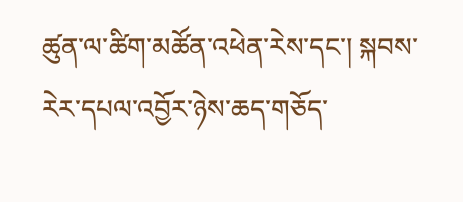ཚུན་ལ་ཚིག་མཚོན་འཕེན་རེས་དང་། སྐབས་རེར་དཔལ་འབྱོར་ཉེས་ཆད་གཅོད་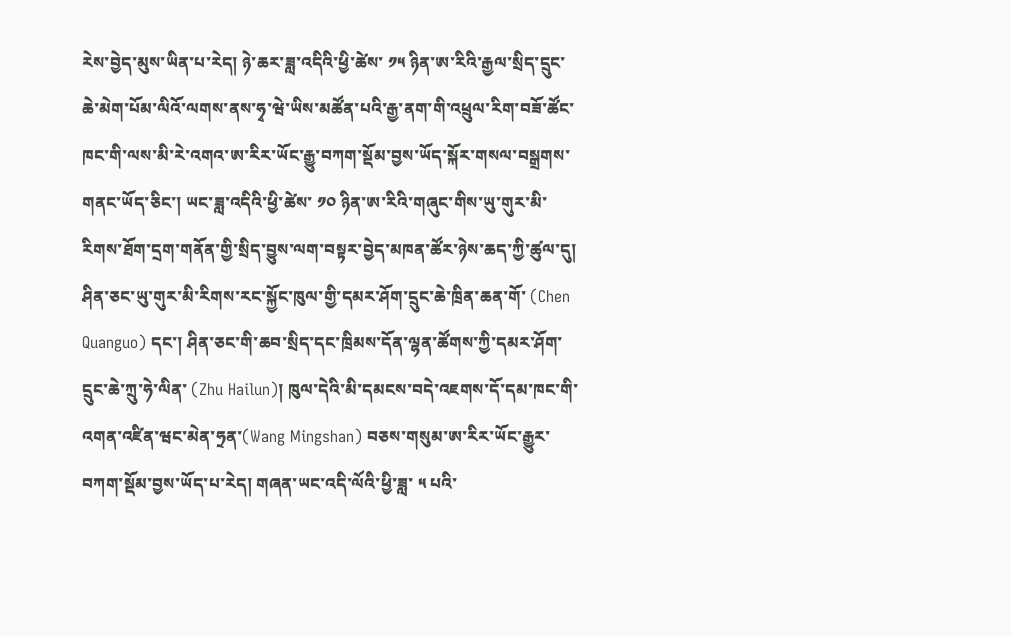རེས་བྱེད་མུས་ཡིན་པ་རེད། ཉེ་ཆར་ཟླ་འདིའི་ཕྱི་ཚེས་ ༡༥ ཉིན་ཨ་རིའི་རྒྱལ་སྲིད་དྲུང་ཆེ་མེག་པོམ་ལིའོ་ལགས་ནས་ཧྭ་ཝེ་ཡིས་མཚོན་པའི་རྒྱ་ནག་གི་འཕྲུལ་རིག་བཟོ་ཚོང་ཁང་གི་ལས་མི་རེ་འགའ་ཨ་རིར་ཡོང་རྒྱུ་བཀག་སྡོམ་བྱས་ཡོད་སྐོར་གསལ་བསྒྲགས་གནང་ཡོད་ཅིང་། ཡང་ཟླ་འདིའི་ཕྱི་ཚེས་ ༡༠ ཉིན་ཨ་རིའི་གཞུང་གིས་ཡུ་གུར་མི་རིགས་ཐོག་དྲག་གནོན་གྱི་སྲིད་བྱུས་ལག་བསྟར་བྱེད་མཁན་ཚོར་ཉེས་ཆད་ཀྱི་ཚུལ་དུ། ཤིན་ཅང་ཡུ་གུར་མི་རིགས་རང་སྐྱོང་ཁུལ་གྱི་དམར་ཤོག་དྲུང་ཆེ་ཁྲིན་ཆན་གོ་ (Chen Quanguo) དང་། ཤིན་ཅང་གི་ཆབ་སྲིད་དང་ཁྲིམས་དོན་ལྷན་ཚོགས་ཀྱི་དམར་ཤོག་དྲུང་ཆེ་ཀྲུ་ཧེ་ལིན་ (Zhu Hailun)། ཁུལ་དེའི་མི་དམངས་བདེ་འཇགས་དོ་དམ་ཁང་གི་འགན་འཛིན་ཝང་མེན་ཧྲན་(Wang Mingshan) བཅས་གསུམ་ཨ་རིར་ཡོང་རྒྱུར་བཀག་སྡོམ་བྱས་ཡོད་པ་རེད། གཞན་ཡང་འདི་ལོའི་ཕྱི་ཟླ་ ༥ པའི་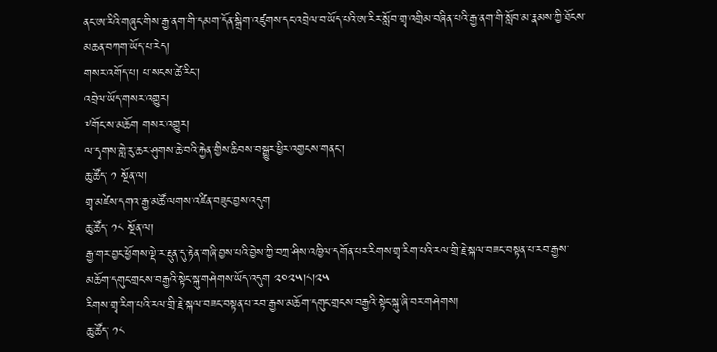ནང་ཨ་རིའི་གཞུང་གིས་རྒྱ་ནག་གི་དམག་དོན་སྒྲིག་འཛུགས་དང་འབྲེལ་བ་ཡོད་པའི་ཨ་རིར་སློབ་གྲྭ་འགྲིམ་བཞིན་པའི་རྒྱ་ནག་གི་སློབ་མ་རྣམས་ཀྱི་ཐོངས་མཆན་བཀག་ཡོད་པ་རེད།
གསར་འགོད་པ། པ་སངས་ཚེ་རིང་།
འབྲེལ་ཡོད་གསར་འགྱུར།
༸གོང་ས་མཆོག གསར་འགྱུར།
ལ་དྭགས་གླེ་རུ་ཆར་ཤུགས་ཆེ་བའི་རྐྱེན་གྱིས་ཆིབས་བསྒྱུར་ཕྱིར་འགྱངས་གནང་།
ཆུ་ཚོད་ ༡ སྔོན་ལ།
གྲྭ་མཛེས་དགའ་རྒྱ་མཚོ་ལགས་འཛིན་བཟུང་བྱས་འདུག
ཆུ་ཚོད་ ༡༨ སྔོན་ལ།
རྒྱ་གར་བྱང་ཕྱོགས་ལྡེ་ར་རྡུན་དུ་རྟེན་གཞི་བྱས་པའི་བྱེས་ཀྱི་བཀྲ་ཤིས་འཁྱིལ་དགོན་པར་རིགས་གྲྭ་རིག་པའི་རལ་གྲི་རྗེ་སྐལ་བཟང་བསྟན་པ་རབ་རྒྱས་མཆོག་དགུང་གྲངས་བརྒྱའི་སྟེང་སྐུ་གཤེགས་ཡོད་འདུག ༢༠༢༥།༨།༢༥
རིགས་གྲྭ་རིག་པའི་རལ་གྲི་རྗེ་སྐལ་བཟང་བསྟན་པ་རབ་རྒྱས་མཆོག་དགུང་གྲངས་བརྒྱའི་སྟེང་སྐུ་ཞི་བར་གཤེགས།
ཆུ་ཚོད་ ༡༨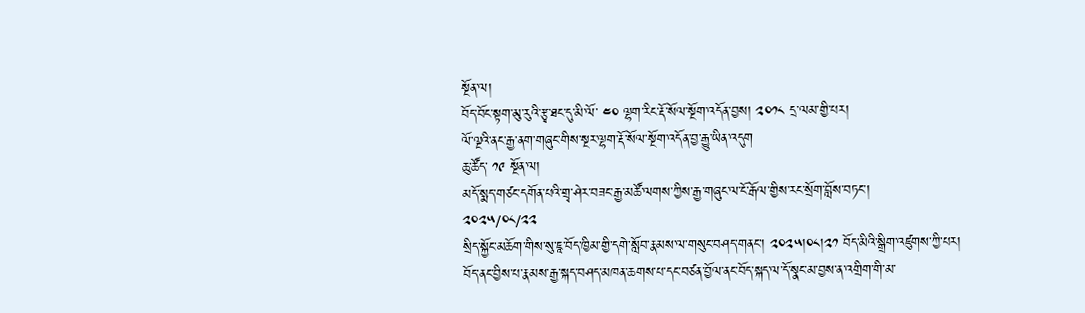སྔོན་ལ།
བོད་བོང་སྟག་མུ་རུའི་རྩྭ་ཐང་དུ་མི་ལོ་ ༤༠ ལྷག་རིང་རྡོ་སོལ་སྔོག་འདོན་བྱས། ༢༠༡༨ དྲ་ལམ་གྱི་པར།
ལོ་ལྔའི་ནང་རྒྱ་ནག་གཞུང་གིས་སྔར་ལྷག་རྡོ་སོལ་སྔོག་འདོན་བྱ་རྒྱུ་ཡིན་འདུག
ཆུ་ཚོད་ ༡༩ སྔོན་ལ།
མདོ་སྨད་གཙང་དགོན་པའི་གྲྭ་ཤེར་བཟང་རྒྱ་མཚོ་ལགས་ཀྱིས་རྒྱ་གཞུང་ལ་ངོ་རྒོལ་གྱིས་རང་སྲོག་བློས་བཏང་།
༢༠༢༥/༠༨/༢༢
སྲིད་སྐྱོང་མཆོག་གིས་སུ་ཇཱ་བོད་ཁྱིམ་གྱི་དགེ་སློབ་རྣམས་ལ་གསུང་བཤད་གནང་། ༢༠༢༥།༠༨།༢༡ བོད་མིའི་སྒྲིག་འཛུགས་ཀྱི་པར།
བོད་ནང་བྱིས་པ་རྣམས་རྒྱ་སྐད་བཤད་མཁན་ཆགས་པ་དང་བཙན་བྱོལ་ནང་བོད་སྐད་ལ་དོ་སྣང་མ་བྱས་ན་འགྲིག་གི་མ་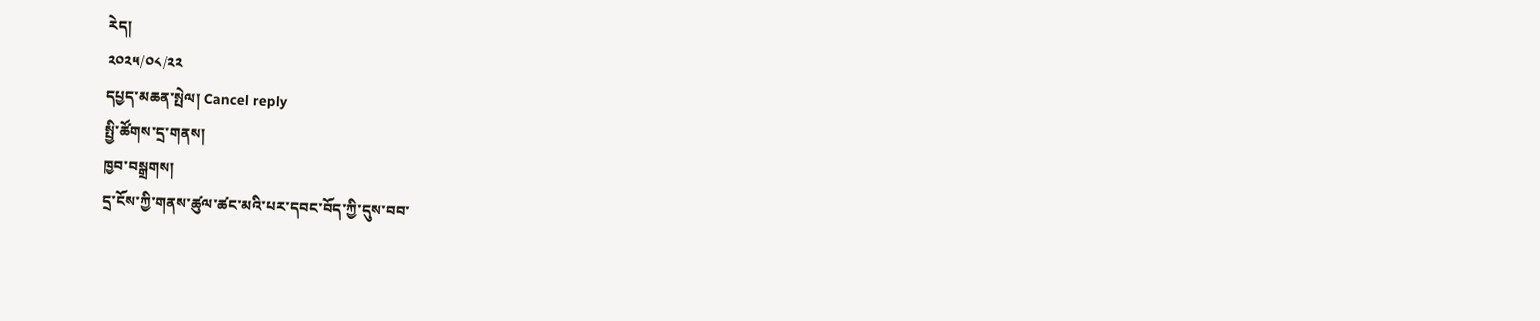རེད།
༢༠༢༥/༠༨/༢༢
དཔྱད་མཆན་སྤེལ། Cancel reply
སྤྱི་ཚོགས་དྲ་གནས།
ཁྱབ་བསྒྲགས།
དྲ་ངོས་ཀྱི་གནས་ཚུལ་ཚང་མའི་པར་དབང་བོད་ཀྱི་དུས་བབ་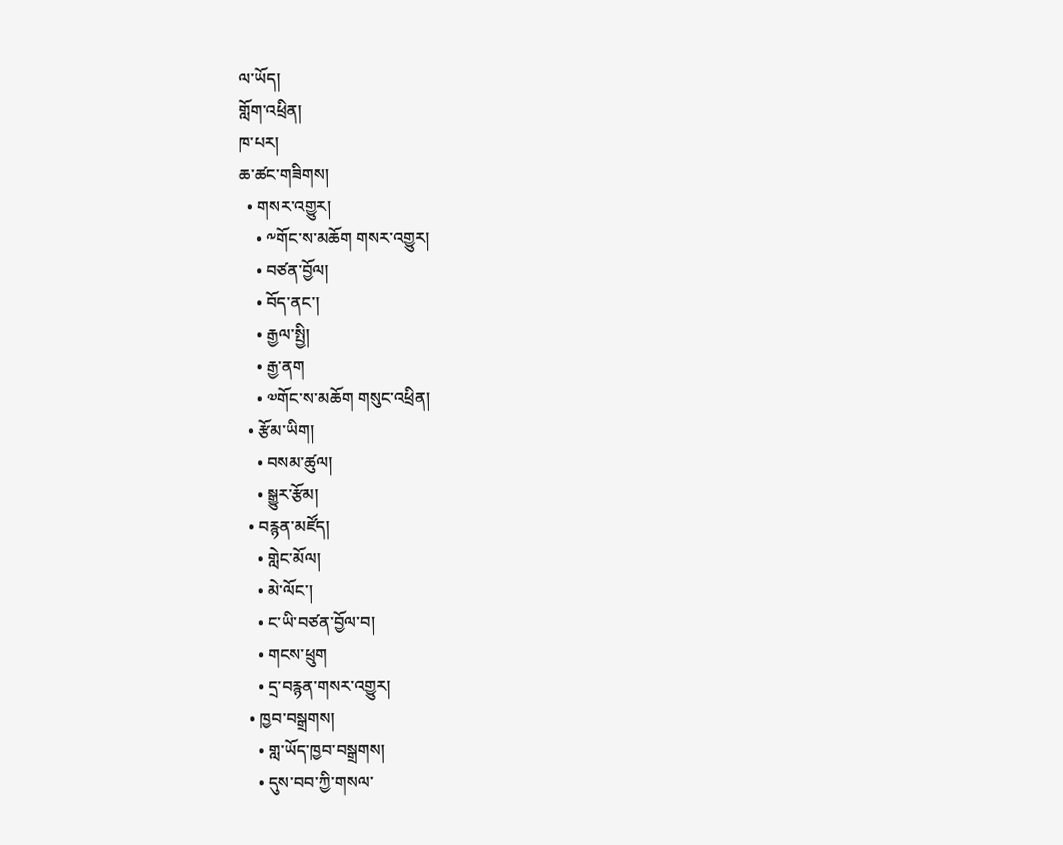ལ་ཡོད།
གློག་འཕྲིན།
ཁ་པར།
ཆ་ཚང་གཟིགས།
  • གསར་འགྱུར།
    • ༸གོང་ས་མཆོག གསར་འགྱུར།
    • བཙན་བྱོལ།
    • བོད་ནང་།
    • རྒྱལ་སྤྱི།
    • རྒྱ་ནག
    • ༧གོང་ས་མཆོག གསུང་འཕྲིན།
  • རྩོམ་ཡིག།
    • བསམ་ཚུལ།
    • སྒྱུར་རྩོམ།
  • བརྙན་མཛོད།
    • གླེང་མོལ།
    • མེ་ལོང་།
    • ང་ཡི་བཙན་བྱོལ་བ།
    • གངས་ཕྲུག
    • དྲ་བརྙན་གསར་འགྱུར།
  • ཁྱབ་བསྒྲགས།
    • གླ་ཡོད་ཁྱབ་བསྒྲགས།
    • དུས་བབ་ཀྱི་གསལ་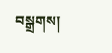བསྒྲགས།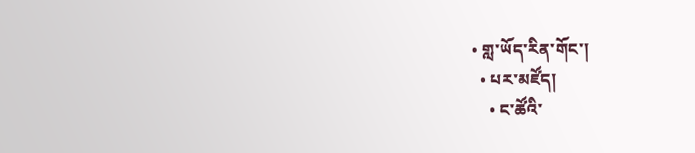• གླ་ཡོད་རིན་གོང་།
  • པར་མཛོད།
    • ང་ཚོའི་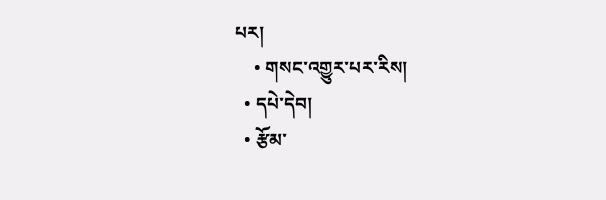པར།
    • གསང་འགྱུར་པར་རིས།
  • དཔེ་དེབ།
  • རྩོམ་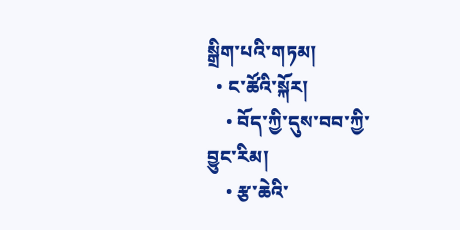སྒྲིག་པའི་གཏམ།
  • ང་ཚོའི་སྐོར།
    • བོད་ཀྱི་དུས་བབ་ཀྱི་བྱུང་རིམ།
    • རྩ་ཆེའི་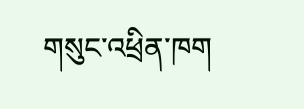གསུང་འཕྲིན་ཁག